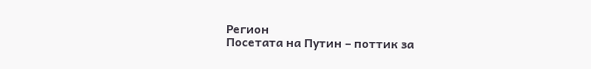Регион
Посетата на Путин – поттик за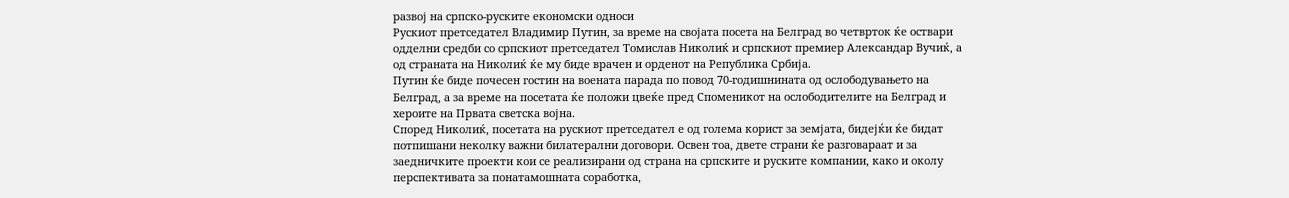развој на српско-руските економски односи
Рускиот претседател Владимир Путин, за време на својата посета на Белград во четврток ќе оствари одделни средби со српскиот претседател Томислав Николиќ и српскиот премиер Александар Вучиќ, а од страната на Николиќ ќе му биде врачен и орденот на Република Србија.
Путин ќе биде почесен гостин на воената парада по повод 70-годишнината од ослободувањето на Белград, а за време на посетата ќе положи цвеќе пред Споменикот на ослободителите на Белград и хероите на Првата светска војна.
Според Николиќ, посетата на рускиот претседател е од голема корист за земјата, бидејќи ќе бидат потпишани неколку важни билатерални договори. Освен тоа, двете страни ќе разговараат и за заедничките проекти кои се реализирани од страна на српските и руските компании, како и околу перспективата за понатамошната соработка,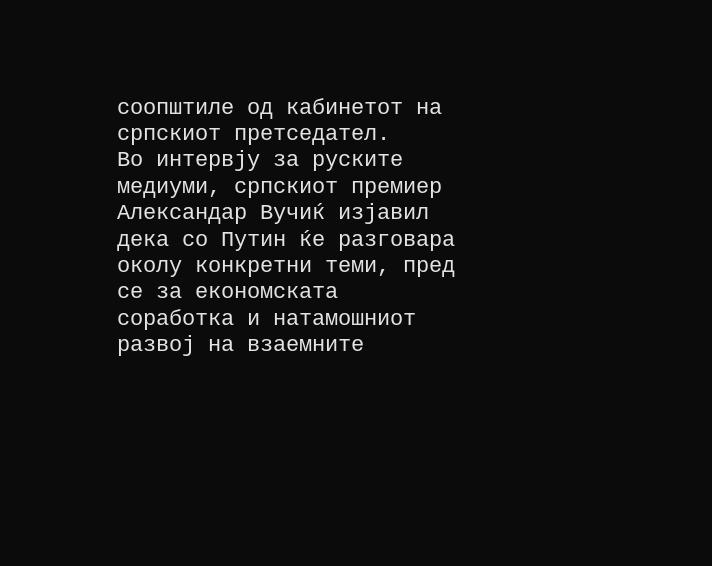соопштиле од кабинетот на српскиот претседател.
Во интервју за руските медиуми, српскиот премиер Александар Вучиќ изјавил дека со Путин ќе разговара околу конкретни теми, пред се за економската соработка и натамошниот развој на взаемните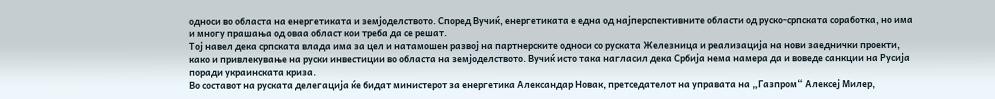односи во областа на енергетиката и земјоделството. Според Вучиќ, енергетиката е една од најперспективните области од руско-српската соработка, но има и многу прашања од оваа област кои треба да се решат.
Тој навел дека српската влада има за цел и натамошен развој на партнерските односи со руската Железница и реализација на нови заеднички проекти, како и привлекување на руски инвестиции во областа на земјоделството. Вучиќ исто така нагласил дека Србија нема намера да и воведе санкции на Русија поради украинската криза.
Во составот на руската делегација ќе бидат министерот за енергетика Александар Новак, претседателот на управата на „Газпром“ Алексеј Милер,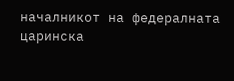началникот на федералната царинска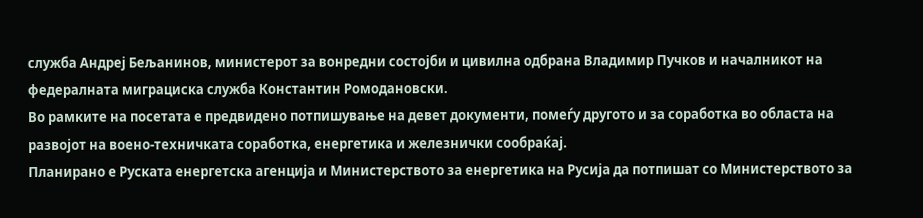служба Андреј Бељанинов, министерот за вонредни состојби и цивилна одбрана Владимир Пучков и началникот на федералната миграциска служба Константин Ромодановски.
Во рамките на посетата е предвидено потпишување на девет документи, помеѓу другото и за соработка во областа на развојот на воено-техничката соработка, енергетика и железнички сообраќај.
Планирано е Руската енергетска агенција и Министерството за енергетика на Русија да потпишат со Министерството за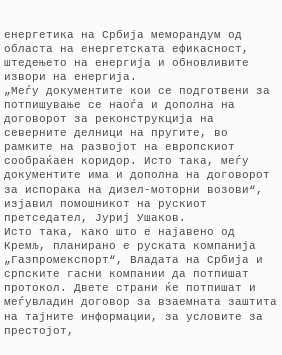енергетика на Србија меморандум од областа на енергетската ефикасност, штедењето на енергија и обновливите извори на енергија.
„Меѓу документите кои се подготвени за потпишување се наоѓа и дополна на договорот за реконструкција на северните делници на пругите, во рамките на развојот на европскиот сообраќаен коридор. Исто така, меѓу документите има и дополна на договорот за испорака на дизел-моторни возови“, изјавил помошникот на рускиот претседател, Јуриј Ушаков.
Исто така, како што е најавено од Кремљ, планирано е руската компанија „Газпромекспорт“, Владата на Србија и српските гасни компании да потпишат протокол. Двете страни ќе потпишат и меѓувладин договор за взаемната заштита на тајните информации, за условите за престојот,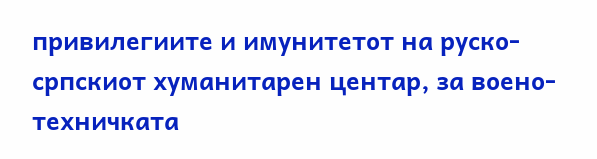привилегиите и имунитетот на руско-српскиот хуманитарен центар, за воено-техничката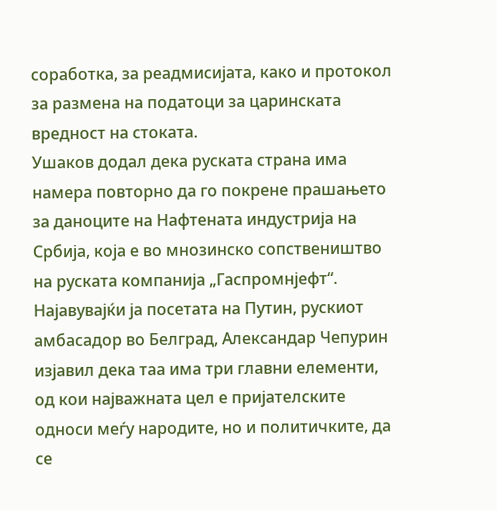соработка, за реадмисијата, како и протокол за размена на податоци за царинската вредност на стоката.
Ушаков додал дека руската страна има намера повторно да го покрене прашањето за даноците на Нафтената индустрија на Србија, која е во мнозинско сопствеништво на руската компанија „Гаспромнјефт“.
Најавувајќи ја посетата на Путин, рускиот амбасадор во Белград, Александар Чепурин изјавил дека таа има три главни елементи, од кои најважната цел е пријателските односи меѓу народите, но и политичките, да се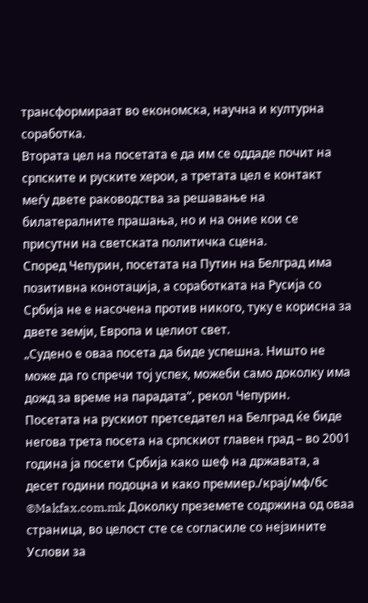трансформираат во економска, научна и културна соработка.
Втората цел на посетата е да им се оддаде почит на српските и руските херои, а третата цел е контакт меѓу двете раководства за решавање на билатералните прашања, но и на оние кои се присутни на светската политичка сцена.
Според Чепурин, посетата на Путин на Белград има позитивна конотација, а соработката на Русија со Србија не е насочена против никого, туку е корисна за двете земји, Европа и целиот свет.
„Судено е оваа посета да биде успешна. Ништо не може да го спречи тој успех, можеби само доколку има дожд за време на парадата“, рекол Чепурин.
Посетата на рускиот претседател на Белград ќе биде негова трета посета на српскиот главен град – во 2001 година ја посети Србија како шеф на државата, а десет години подоцна и како премиер./крај/мф/бс
©Makfax.com.mk Доколку преземете содржина од оваа страница, во целост сте се согласиле со нејзините Услови за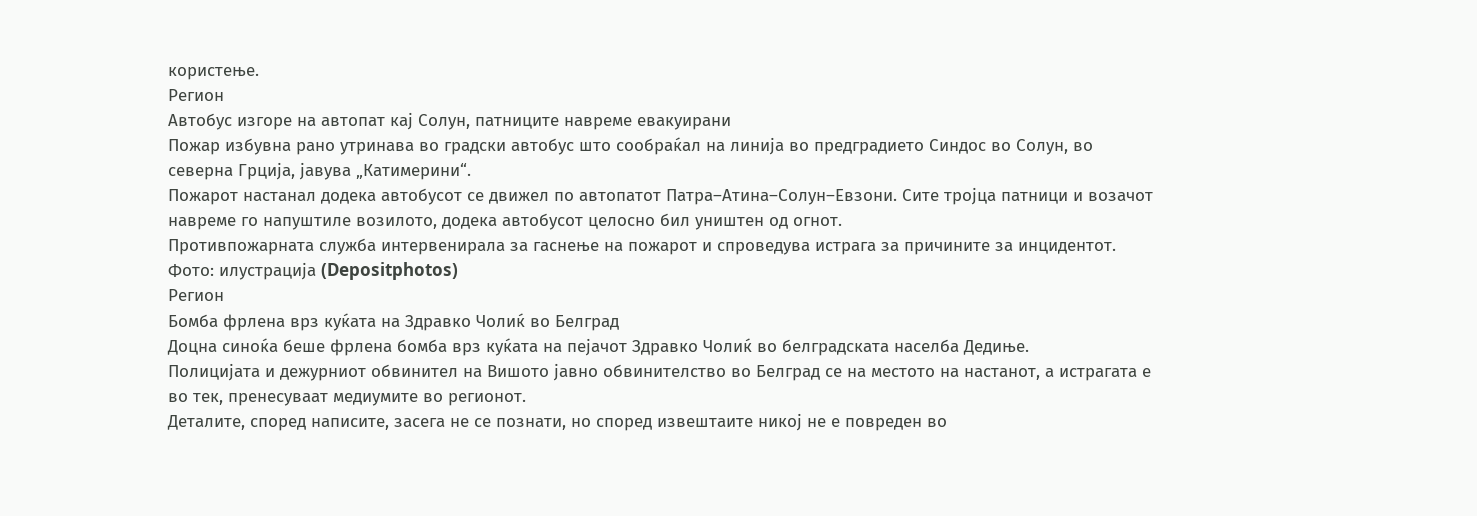користење.
Регион
Автобус изгоре на автопат кај Солун, патниците навреме евакуирани
Пожар избувна рано утринава во градски автобус што сообраќал на линија во предградието Синдос во Солун, во северна Грција, јавува „Катимерини“.
Пожарот настанал додека автобусот се движел по автопатот Патра–Атина–Солун–Евзони. Сите тројца патници и возачот навреме го напуштиле возилото, додека автобусот целосно бил уништен од огнот.
Противпожарната служба интервенирала за гаснење на пожарот и спроведува истрага за причините за инцидентот.
Фото: илустрација (Depositphotos)
Регион
Бомба фрлена врз куќата на Здравко Чолиќ во Белград
Доцна синоќа беше фрлена бомба врз куќата на пејачот Здравко Чолиќ во белградската населба Дедиње.
Полицијата и дежурниот обвинител на Вишото јавно обвинителство во Белград се на местото на настанот, а истрагата е во тек, пренесуваат медиумите во регионот.
Деталите, според написите, засега не се познати, но според извештаите никој не е повреден во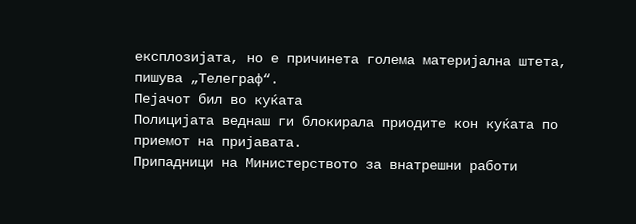експлозијата, но е причинета голема материјална штета, пишува „Телеграф“.
Пејачот бил во куќата
Полицијата веднаш ги блокирала приодите кон куќата по приемот на пријавата.
Припадници на Министерството за внатрешни работи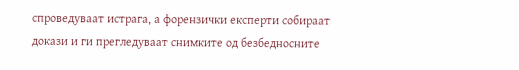спроведуваат истрага, а форензички експерти собираат докази и ги прегледуваат снимките од безбедносните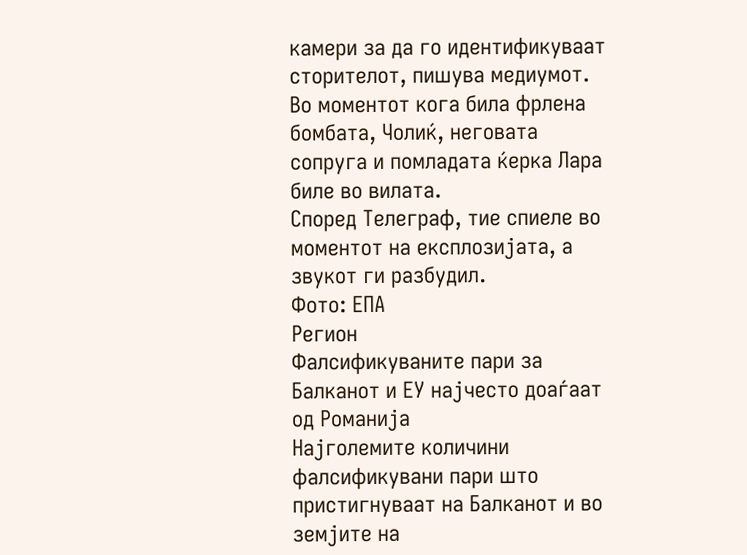камери за да го идентификуваат сторителот, пишува медиумот.
Во моментот кога била фрлена бомбата, Чолиќ, неговата сопруга и помладата ќерка Лара биле во вилата.
Според Телеграф, тие спиеле во моментот на експлозијата, а звукот ги разбудил.
Фото: ЕПА
Регион
Фалсификуваните пари за Балканот и ЕУ најчесто доаѓаат од Романија
Најголемите количини фалсификувани пари што пристигнуваат на Балканот и во земјите на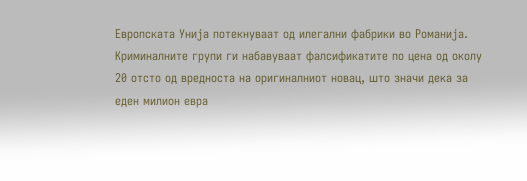Европската Унија потекнуваат од илегални фабрики во Романија.
Криминалните групи ги набавуваат фалсификатите по цена од околу 20 отсто од вредноста на оригиналниот новац, што значи дека за еден милион евра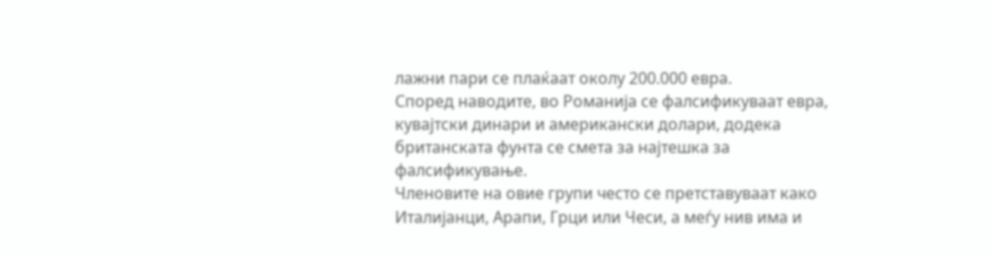лажни пари се плаќаат околу 200.000 евра.
Според наводите, во Романија се фалсификуваат евра, кувајтски динари и американски долари, додека британската фунта се смета за најтешка за фалсификување.
Членовите на овие групи често се претставуваат како Италијанци, Арапи, Грци или Чеси, а меѓу нив има и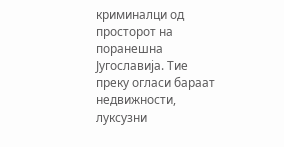криминалци од просторот на поранешна Југославија. Тие преку огласи бараат недвижности, луксузни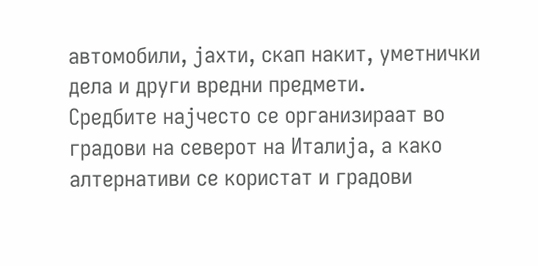автомобили, јахти, скап накит, уметнички дела и други вредни предмети.
Средбите најчесто се организираат во градови на северот на Италија, а како алтернативи се користат и градови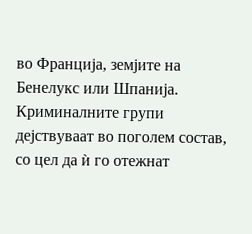во Франција, земјите на Бенелукс или Шпанија. Криминалните групи дејствуваат во поголем состав, со цел да ѝ го отежнат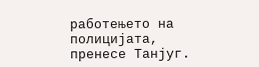работењето на полицијата, пренесе Танјуг.